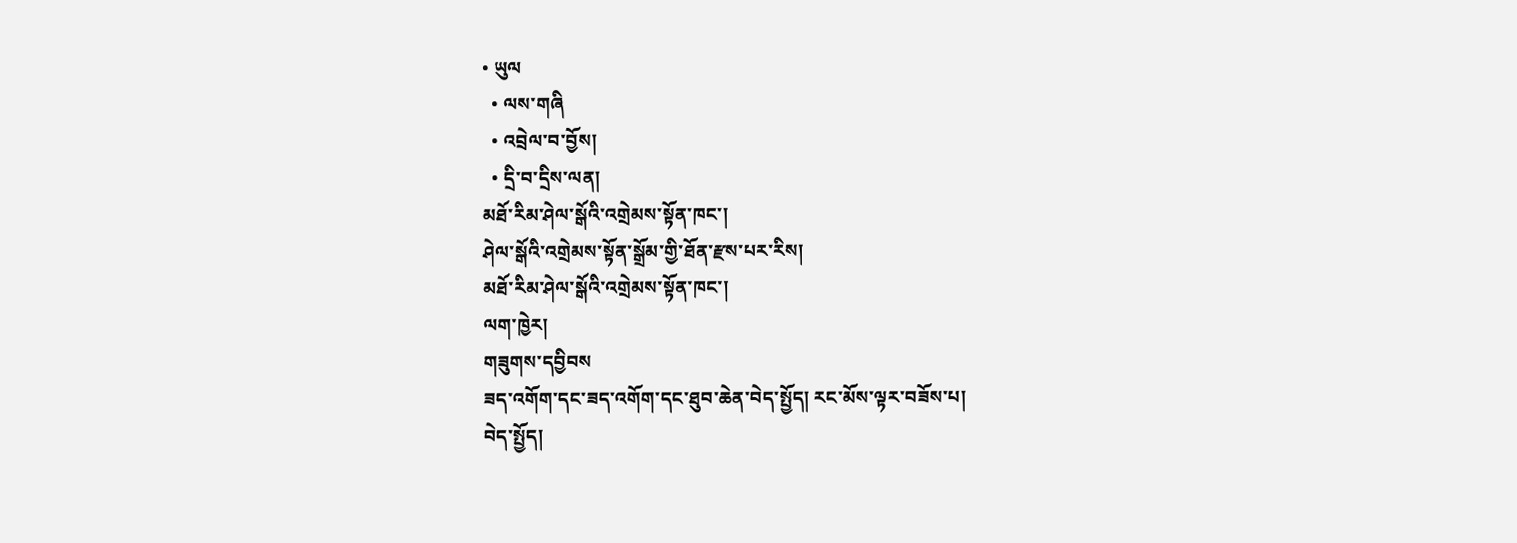• ཡུལ
  • ལས་གཞི
  • འབྲེལ་བ་བྱོས།
  • དྲི་བ་དྲིས་ལན།
མཐོ་རིམ་ཤེལ་སྒོའི་འགྲེམས་སྟོན་ཁང་།
ཤེལ་སྒོའི་འགྲེམས་སྟོན་སྒྲོམ་གྱི་ཐོན་རྫས་པར་རིས།
མཐོ་རིམ་ཤེལ་སྒོའི་འགྲེམས་སྟོན་ཁང་།
ལག་ཁྱེར།
གཟུགས་དབྱིབས
ཟད་འགོག་དང་ཟད་འགོག་དང་ཐུབ་ཆེན་བེད་སྤྱོད། རང་མོས་ལྟར་བཟོས་པ།
བེད་སྤྱོད།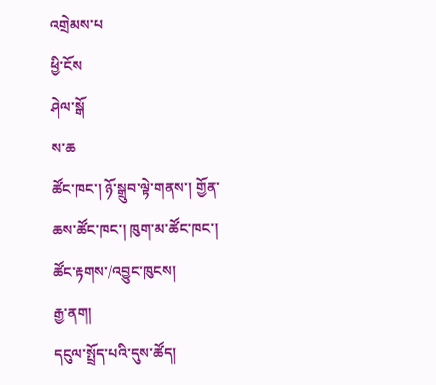འགྲེམས་པ
ཕྱི་ངོས
ཤེལ་སྒོ
ས་ཆ
ཚོང་ཁང་། ཉོ་སྒྲུབ་ལྟེ་གནས་། གྱོན་ཆས་ཚོང་ཁང་། ཁུག་མ་ཚོང་ཁང་།
ཚོང་རྟགས་/འབྱུང་ཁུངས།
རྒྱ་ནག།
དངུལ་སྤྲོད་པའི་དུས་ཚོད།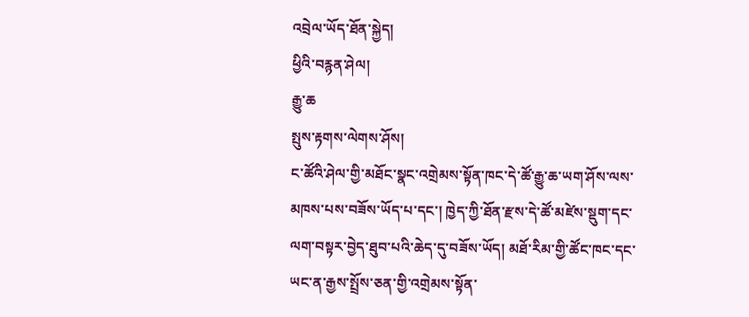འབྲེལ་ཡོད་ཐོན་སྐྱེད།
ཕྱིའི་བརྙན་ཤེལ།
རྒྱུ་ཆ
སྤུས་རྟགས་ལེགས་ཤོས།
ང་ཚོའི་ཤེལ་གྱི་མཐོང་སྣང་འགྲེམས་སྟོན་ཁང་དེ་ཚོ་རྒྱུ་ཆ་ཡག་ཤོས་ལས་མཁས་པས་བཟོས་ཡོད་པ་དང་། ཁྱེད་ཀྱི་ཐོན་རྫས་དེ་ཚོ་མཛེས་སྡུག་དང་ལག་བསྟར་བྱེད་ཐུབ་པའི་ཆེད་དུ་བཟོས་ཡོད། མཐོ་རིམ་གྱི་ཚོང་ཁང་དང་ཡང་ན་རྒྱས་སྤྲོས་ཅན་གྱི་འགྲེམས་སྟོན་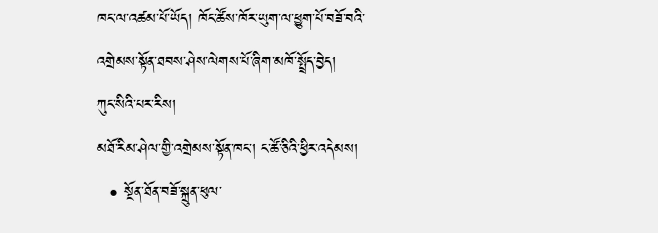ཁང་ལ་འཚམ་པོ་ཡོད། ཁོང་ཚོས་ཁོར་ཡུག་ལ་ཕྱུག་པོ་བཟོ་བའི་འགྲེམས་སྟོན་ཐབས་ཤེས་ལེགས་པོ་ཞིག་མཁོ་སྤྲོད་བྱེད།
ཀུང་སིའི་པར་རིས།
མཐོ་རིམ་ཤེལ་གྱི་འགྲེམས་སྟོན་ཁང་། ང་ཚོ་ཅིའི་ཕྱིར་འདེམས།
  • སྔོན་ཐོན་བཟོ་སྐྲུན་ཕུལ་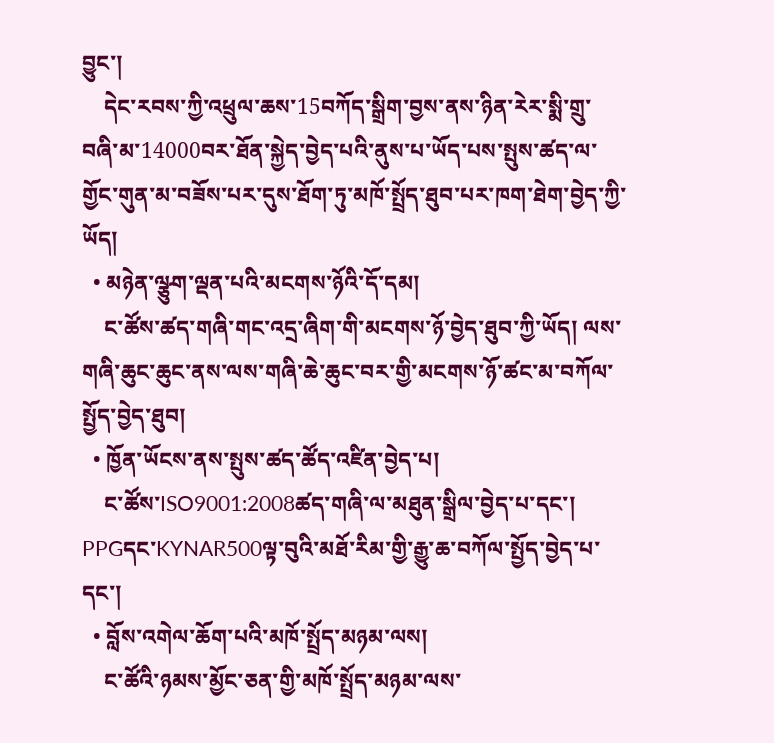བྱུང་།
    དེང་རབས་ཀྱི་འཕྲུལ་ཆས་15བཀོད་སྒྲིག་བྱས་ནས་ཉིན་རེར་སྨི་གྲུ་བཞི་མ་14000བར་ཐོན་སྐྱེད་བྱེད་པའི་ནུས་པ་ཡོད་པས་སྤུས་ཚད་ལ་གྱོང་གུན་མ་བཟོས་པར་དུས་ཐོག་ཏུ་མཁོ་སྤྲོད་ཐུབ་པར་ཁག་ཐེག་བྱེད་ཀྱི་ཡོད།
  • མཉེན་ལྩུག་ལྡན་པའི་མངགས་ཉོའི་དོ་དམ།
    ང་ཚོས་ཚད་གཞི་གང་འདྲ་ཞིག་གི་མངགས་ཉོ་བྱེད་ཐུབ་ཀྱི་ཡོད། ལས་གཞི་ཆུང་ཆུང་ནས་ལས་གཞི་ཆེ་ཆུང་བར་གྱི་མངགས་ཉོ་ཚང་མ་བཀོལ་སྤྱོད་བྱེད་ཐུབ།
  • ཁྱོན་ཡོངས་ནས་སྤུས་ཚད་ཚོད་འཛིན་བྱེད་པ།
    ང་ཚོས་ISO9001:2008ཚད་གཞི་ལ་མཐུན་སྒྲིལ་བྱེད་པ་དང་། PPGདང་KYNAR500ལྟ་བུའི་མཐོ་རིམ་གྱི་རྒྱུ་ཆ་བཀོལ་སྤྱོད་བྱེད་པ་དང་།
  • བློས་འགེལ་ཆོག་པའི་མཁོ་སྤྲོད་མཉམ་ལས།
    ང་ཚོའི་ཉམས་མྱོང་ཅན་གྱི་མཁོ་སྤྲོད་མཉམ་ལས་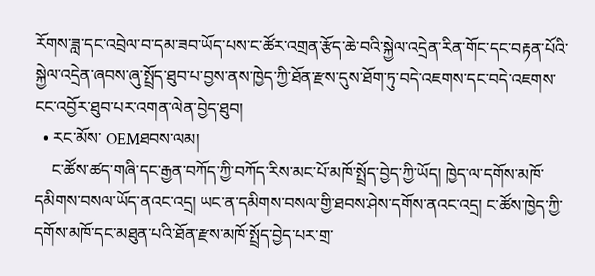རོགས་ཟླ་དང་འབྲེལ་བ་དམ་ཟབ་ཡོད་པས་ང་ཚོར་འགྲན་རྩོད་ཆེ་བའི་སྐྱེལ་འདྲེན་རིན་གོང་དང་བརྟན་པོའི་སྐྱེལ་འདྲེན་ཞབས་ཞུ་སྤྲོད་ཐུབ་པ་བྱས་ནས་ཁྱེད་ཀྱི་ཐོན་རྫས་དུས་ཐོག་ཏུ་བདེ་འཇགས་དང་བདེ་འཇགས་ངང་འབྱོར་ཐུབ་པར་འགན་ལེན་བྱེད་ཐུབ།
  • རང་མོས་ OEMཐབས་ལམ།
    ང་ཚོས་ཚད་གཞི་དང་རྒྱན་བཀོད་ཀྱི་བཀོད་རིས་མང་པོ་མཁོ་སྤྲོད་བྱེད་ཀྱི་ཡོད། ཁྱེད་ལ་དགོས་མཁོ་དམིགས་བསལ་ཡོད་ནའང་འདྲ། ཡང་ན་དམིགས་བསལ་གྱི་ཐབས་ཤེས་དགོས་ནའང་འདྲ། ང་ཚོས་ཁྱེད་ཀྱི་དགོས་མཁོ་དང་མཐུན་པའི་ཐོན་རྫས་མཁོ་སྤྲོད་བྱེད་པར་གྲ་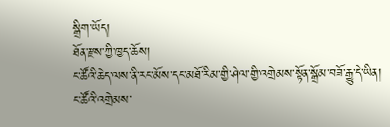སྒྲིག་ཡོད།
ཐོན་རྫས་ཀྱི་ཁྱད་ཆོས།
ང་ཚོའི་ཆེད་ལས་ནི་རང་མོས་དང་མཐོ་རིམ་གྱི་ཤེལ་གྱི་འགྲེམས་སྟོན་སྒྲོམ་བཟོ་རྒྱུ་དེ་ཡིན།
ང་ཚོའི་འགྲེམས་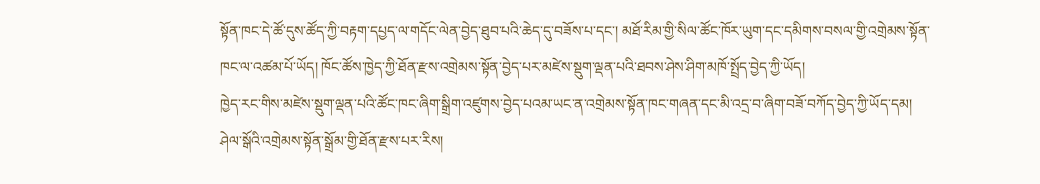སྟོན་ཁང་དེ་ཚོ་དུས་ཚོད་ཀྱི་བརྟག་དཔྱད་ལ་གདོང་ལེན་བྱེད་ཐུབ་པའི་ཆེད་དུ་བཟོས་པ་དང་། མཐོ་རིམ་གྱི་སིལ་ཚོང་ཁོར་ཡུག་དང་དམིགས་བསལ་གྱི་འགྲེམས་སྟོན་ཁང་ལ་འཚམ་པོ་ཡོད། ཁོང་ཚོས་ཁྱེད་ཀྱི་ཐོན་རྫས་འགྲེམས་སྟོན་བྱེད་པར་མཛེས་སྡུག་ལྡན་པའི་ཐབས་ཤེས་ཤིག་མཁོ་སྤྲོད་བྱེད་ཀྱི་ཡོད།
ཁྱེད་རང་གིས་མཛེས་སྡུག་ལྡན་པའི་ཚོང་ཁང་ཞིག་སྒྲིག་འཛུགས་བྱེད་པའམ་ཡང་ན་འགྲེམས་སྟོན་ཁང་གཞན་དང་མི་འདྲ་བ་ཞིག་བཟོ་བཀོད་བྱེད་ཀྱི་ཡོད་དམ།
ཤེལ་སྒོའི་འགྲེམས་སྟོན་སྒྲོམ་གྱི་ཐོན་རྫས་པར་རིས།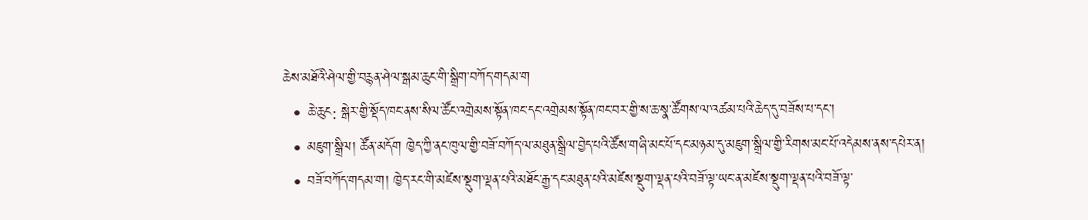ཆེས་མཐོའི་ཤེལ་གྱི་བརྙན་ཤེལ་སྒམ་ཆུང་གི་སྒྲིག་བཀོད་གདམ་ག
  • ཆེ་ཆུང: སྒེར་གྱི་སྡོད་ཁང་ནས་སིལ་ཚོང་འགྲེམས་སྟོན་ཁང་དང་འགྲེམས་སྟོན་ཁང་བར་གྱི་ས་ཆ་སྣ་ཚོགས་ལ་འཚམ་པའི་ཆེད་དུ་བཟོས་པ་དང་།
  • མཇུག་སྒྲིལ། ཚོན་མདོག ཁྱེད་ཀྱི་ནང་ཁུལ་གྱི་བཟོ་བཀོད་ལ་མཐུན་སྒྲིལ་བྱེད་པའི་ཚོས་གཞི་མང་པོ་དང་མཉམ་དུ་མཇུག་སྒྲིལ་གྱི་རིགས་མང་པོ་འདེམས་ནས་དཔེར་ན།
  • བཟོ་བཀོད་གདམ་ག། ཁྱེད་རང་གི་མཛེས་སྡུག་ལྡན་པའི་མཐོང་རྒྱ་དང་མཐུན་པའི་མཛེས་སྡུག་ལྡན་པའི་བཟོ་ལྟ་ཡང་ན་མཛེས་སྡུག་ལྡན་པའི་བཟོ་ལྟ་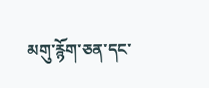མགུ་རྙོག་ཅན་དང་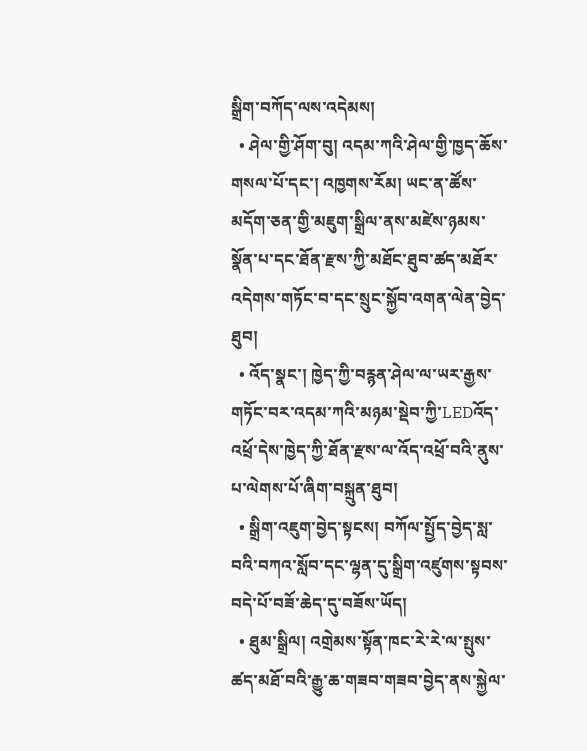སྒྲིག་བཀོད་ལས་འདེམས།
  • ཤེལ་གྱི་ཤོག་བུ། འདམ་ཀའི་ཤེལ་གྱི་ཁྱད་ཆོས་གསལ་པོ་དང་། འཁྱགས་རོམ། ཡང་ན་ཚོས་མདོག་ཅན་གྱི་མཇུག་སྒྲིལ་ནས་མཛེས་ཉམས་སྣོན་པ་དང་ཐོན་རྫས་ཀྱི་མཐོང་ཐུབ་ཚད་མཐོར་འདེགས་གཏོང་བ་དང་སྲུང་སྐྱོབ་འགན་ལེན་བྱེད་ཐུབ།
  • འོད་སྣང་། ཁྱེད་ཀྱི་བརྙན་ཤེལ་ལ་ཡར་རྒྱས་གཏོང་བར་འདམ་ཀའི་མཉམ་སྡེབ་ཀྱི་LEDའོད་འཕྲོ་དེས་ཁྱེད་ཀྱི་ཐོན་རྫས་ལ་འོད་འཕྲོ་བའི་ནུས་པ་ལེགས་པོ་ཞིག་བསྐྲུན་ཐུབ།
  • སྒྲིག་འཇུག་བྱེད་སྟངས། བཀོལ་སྤྱོད་བྱེད་སླ་བའི་བཀའ་སློབ་དང་ལྷན་དུ་སྒྲིག་འཛུགས་སྟབས་བདེ་པོ་བཟོ་ཆེད་དུ་བཟོས་ཡོད།
  • ཐུམ་སྒྲིལ། འགྲེམས་སྟོན་ཁང་རེ་རེ་ལ་སྤུས་ཚད་མཐོ་བའི་རྒྱུ་ཆ་གཟབ་གཟབ་བྱེད་ནས་སྐྱེལ་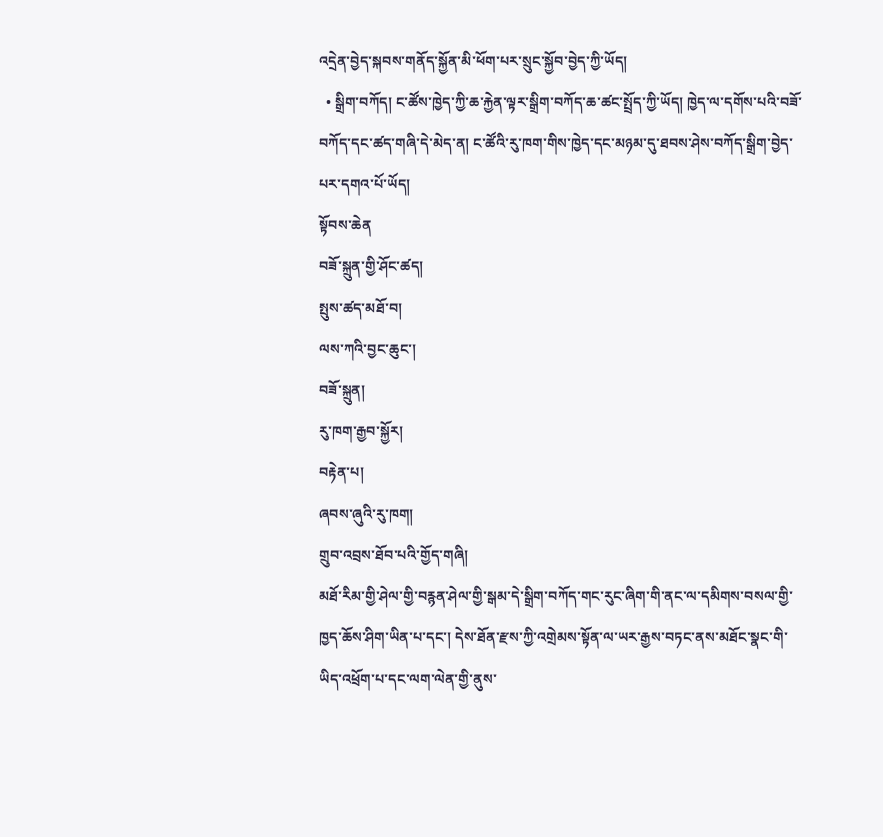འདྲེན་བྱེད་སྐབས་གནོད་སྐྱོན་མི་ཕོག་པར་སྲུང་སྐྱོབ་བྱེད་ཀྱི་ཡོད།
  • སྒྲིག་བཀོད། ང་ཚོས་ཁྱེད་ཀྱི་ཆ་རྐྱེན་ལྟར་སྒྲིག་བཀོད་ཆ་ཚང་སྤྲོད་ཀྱི་ཡོད། ཁྱེད་ལ་དགོས་པའི་བཟོ་བཀོད་དང་ཚད་གཞི་དེ་མེད་ན། ང་ཚོའི་རུ་ཁག་གིས་ཁྱེད་དང་མཉམ་དུ་ཐབས་ཤེས་བཀོད་སྒྲིག་བྱེད་པར་དགའ་པོ་ཡོད།
སྟོབས་ཆེན
བཟོ་སྐྲུན་གྱི་ཤོང་ཚད།
སྤུས་ཚད་མཐོ་བ།
ལས་ཀའི་བྱང་ཆུང་།
བཟོ་སྐྲུན།
རུ་ཁག་རྒྱབ་སྐྱོར།
བརྟེན་པ།
ཞབས་ཞུའི་རུ་ཁག།
གྲུབ་འབྲས་ཐོབ་པའི་གྱོད་གཞི།
མཐོ་རིམ་གྱི་ཤེལ་གྱི་བརྙན་ཤེལ་གྱི་སྒམ་དེ་སྒྲིག་བཀོད་གང་རུང་ཞིག་གི་ནང་ལ་དམིགས་བསལ་གྱི་ཁྱད་ཆོས་ཤིག་ཡིན་པ་དང་། དེས་ཐོན་རྫས་ཀྱི་འགྲེམས་སྟོན་ལ་ཡར་རྒྱས་བཏང་ནས་མཐོང་སྣང་གི་ཡིད་འཕྲོག་པ་དང་ལག་ལེན་གྱི་ནུས་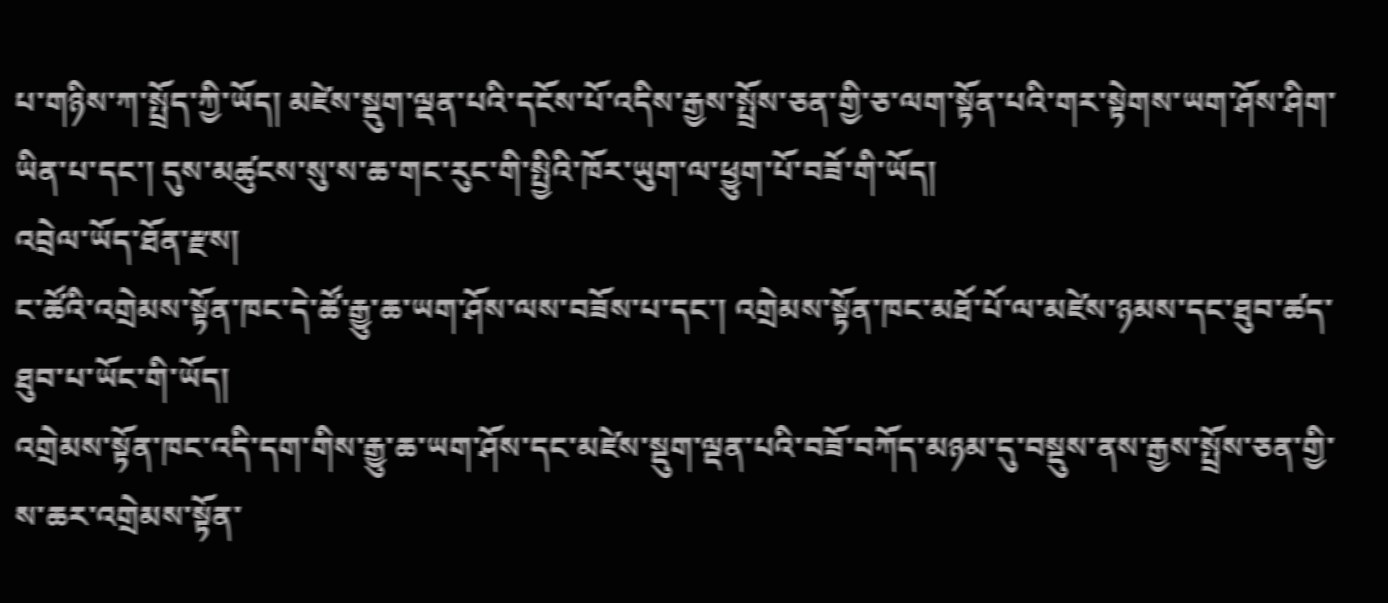པ་གཉིས་ཀ་སྤྲོད་ཀྱི་ཡོད། མཛེས་སྡུག་ལྡན་པའི་དངོས་པོ་འདིས་རྒྱས་སྤྲོས་ཅན་གྱི་ཅ་ལག་སྟོན་པའི་གར་སྟེགས་ཡག་ཤོས་ཤིག་ཡིན་པ་དང་། དུས་མཚུངས་སུ་ས་ཆ་གང་རུང་གི་སྤྱིའི་ཁོར་ཡུག་ལ་ཕྱུག་པོ་བཟོ་གི་ཡོད།
འབྲེལ་ཡོད་ཐོན་རྫས།
ང་ཚོའི་འགྲེམས་སྟོན་ཁང་དེ་ཚོ་རྒྱུ་ཆ་ཡག་ཤོས་ལས་བཟོས་པ་དང་། འགྲེམས་སྟོན་ཁང་མཐོ་པོ་ལ་མཛེས་ཉམས་དང་ཐུབ་ཚད་ཐུབ་པ་ཡོང་གི་ཡོད།
འགྲེམས་སྟོན་ཁང་འདི་དག་གིས་རྒྱུ་ཆ་ཡག་ཤོས་དང་མཛེས་སྡུག་ལྡན་པའི་བཟོ་བཀོད་མཉམ་དུ་བསྡུས་ནས་རྒྱས་སྤྲོས་ཅན་གྱི་ས་ཆར་འགྲེམས་སྟོན་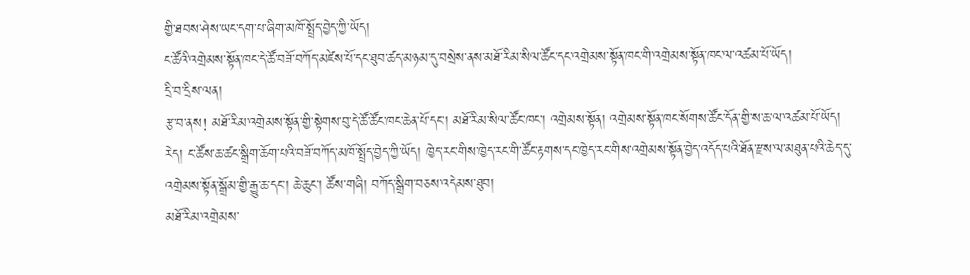གྱི་ཐབས་ཤེས་ཡང་དག་པ་ཞིག་མཁོ་སྤྲོད་བྱེད་ཀྱི་ཡོད།
ང་ཚོའི་འགྲེམས་སྟོན་ཁང་དེ་ཚོ་བཟོ་བཀོད་མཛེས་པོ་དང་ཐུབ་ཚད་མཉམ་དུ་བསྲེས་ནས་མཐོ་རིམ་སིལ་ཚོང་དང་འགྲེམས་སྟོན་ཁང་གི་འགྲེམས་སྟོན་ཁང་ལ་འཚམ་པོ་ཡོད།
དྲི་བ་དྲིས་ལན།
རྩ་བ་ནས! མཐོ་རིམ་འགྲེམས་སྟོན་གྱི་སྟེགས་བུ་དེ་ཚོ་ཚོང་ཁང་ཆེན་པོ་དང་། མཐོ་རིམ་སིལ་ཚོང་ཁང་། འགྲེམས་སྟོན། འགྲེམས་སྟོན་ཁང་སོགས་ཚོང་དོན་གྱི་ས་ཆ་ལ་འཚམ་པོ་ཡོད།
རེད། ང་ཚོས་ཆ་ཚང་སྒྲིག་ཆོག་པའི་བཟོ་བཀོད་མཁོ་སྤྲོད་བྱེད་ཀྱི་ཡོད། ཁྱེད་རང་གིས་ཁྱེད་རང་གི་ཚོང་རྟགས་དང་ཁྱེད་རང་གིས་འགྲེམས་སྟོན་བྱེད་འདོད་པའི་ཐོན་རྫས་ལ་མཐུན་པའི་ཆེད་དུ་འགྲེམས་སྟོན་སྒྲོམ་གྱི་རྒྱུ་ཆ་དང་། ཆེ་ཆུང་། ཚོས་གཞི། བཀོད་སྒྲིག་བཅས་འདེམས་ཐུབ།
མཐོ་རིམ་འགྲེམས་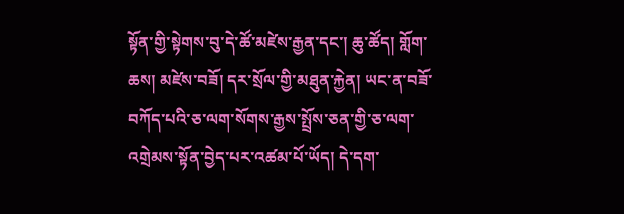སྟོན་གྱི་སྟེགས་བུ་དེ་ཚོ་མཛེས་རྒྱན་དང་། ཆུ་ཚོད། གློག་ཆས། མཛེས་བཟོ། དར་སྲོལ་གྱི་མཐུན་རྐྱེན། ཡང་ན་བཟོ་བཀོད་པའི་ཅ་ལག་སོགས་རྒྱས་སྤྲོས་ཅན་གྱི་ཅ་ལག་འགྲེམས་སྟོན་བྱེད་པར་འཚམ་པོ་ཡོད། དེ་དག་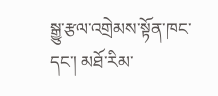སྒྱུ་རྩལ་འགྲེམས་སྟོན་ཁང་དང་། མཐོ་རིམ་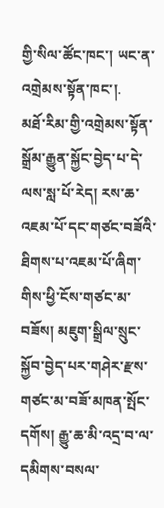གྱི་སིལ་ཚོང་ཁང་། ཡང་ན་ འགྲེམས་སྟོན་ཁང་།.
མཐོ་རིམ་གྱི་འགྲེམས་སྟོན་སྒྲོམ་རྒྱུན་སྐྱོང་བྱེད་པ་དེ་ལས་སླ་པོ་རེད། རས་ཆ་འཇམ་པོ་དང་གཙང་བཟོའི་ཐིགས་པ་འཇམ་པོ་ཞིག་གིས་ཕྱི་ངོས་གཙང་མ་བཟོས། མཇུག་སྒྲིལ་སྲུང་སྐྱོབ་བྱེད་པར་གཤེར་རྫས་གཙང་མ་བཟོ་མཁན་སྤོང་དགོས། རྒྱུ་ཆ་མི་འདྲ་བ་ལ་དམིགས་བསལ་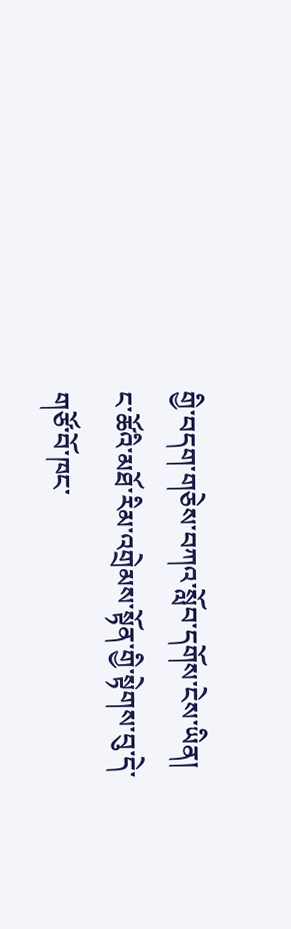གྱི་བདག་གཅེས་བཀའ་སློབ་དགོས་ངེས་ཡིན།
ང་ཚོའི་མཐོ་རིམ་འགྲེམས་སྟོན་གྱི་སྟེགས་བུ་དེ་གཙོ་བོ་ཁང་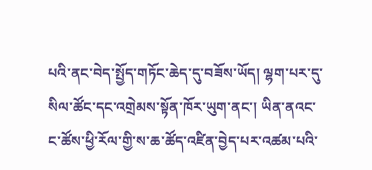པའི་ནང་བེད་སྤྱོད་གཏོང་ཆེད་དུ་བཟོས་ཡོད། ལྷག་པར་དུ་སིལ་ཚོང་དང་འགྲེམས་སྟོན་ཁོར་ཡུག་ནང་། ཡིན་ནའང་ང་ཚོས་ཕྱི་རོལ་གྱི་ས་ཆ་ཚོད་འཛིན་བྱེད་པར་འཚམ་པའི་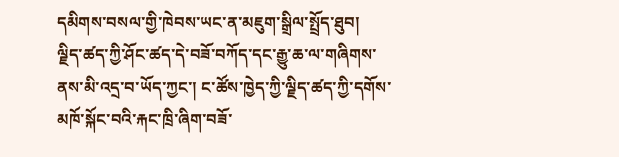དམིགས་བསལ་གྱི་ཁེབས་ཡང་ན་མཇུག་སྒྲིལ་སྤྲོད་ཐུབ།
ལྗིད་ཚད་ཀྱི་ཤོང་ཚད་དེ་བཟོ་བཀོད་དང་རྒྱུ་ཆ་ལ་གཞིགས་ནས་མི་འདྲ་བ་ཡོད་ཀྱང་། ང་ཚོས་ཁྱེད་ཀྱི་ལྗིད་ཚད་ཀྱི་དགོས་མཁོ་སྐོང་བའི་རྐང་ཁྲི་ཞིག་བཟོ་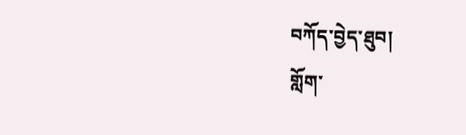བཀོད་བྱེད་ཐུབ།
གློག་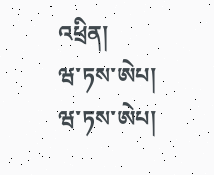འཕྲིན།
ཝ་ཏས་ཨེཔ།
ཝ་ཏས་ཨེཔ།